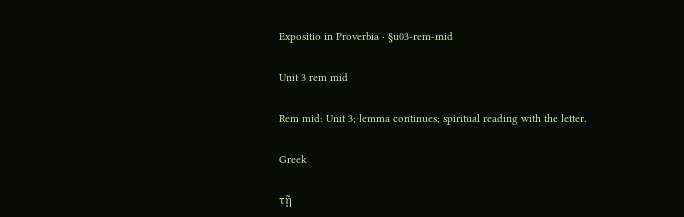Expositio in Proverbia · §u03-rem-mid

Unit 3 rem mid

Rem mid: Unit 3; lemma continues; spiritual reading with the letter.

Greek

τῇ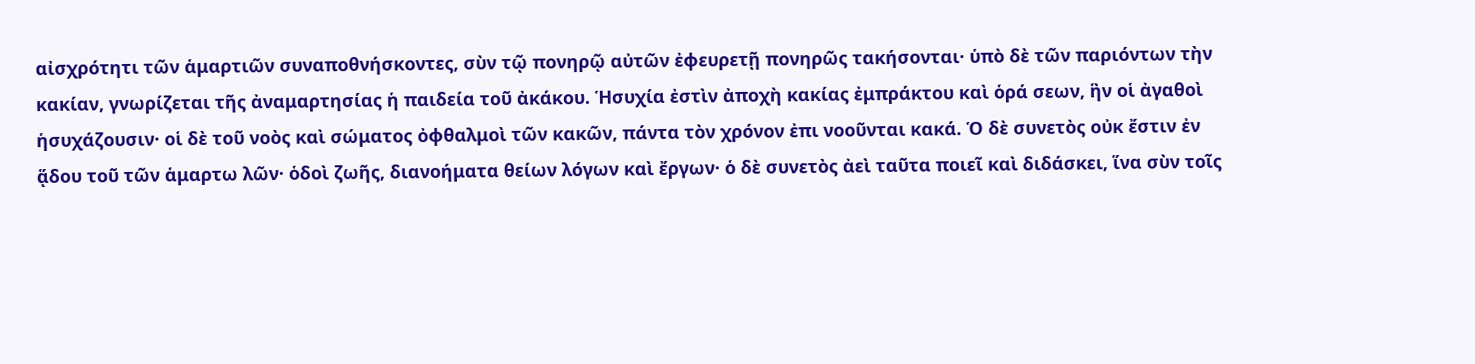αἰσχρότητι τῶν ἁμαρτιῶν συναποθνήσκοντες, σὺν τῷ πονηρῷ αὐτῶν ἐφευρετῇ πονηρῶς τακήσονται· ὑπὸ δὲ τῶν παριόντων τὴν κακίαν, γνωρίζεται τῆς ἀναμαρτησίας ἡ παιδεία τοῦ ἀκάκου. Ἡσυχία ἐστὶν ἀποχὴ κακίας ἐμπράκτου καὶ ὁρά σεων, ἣν οἱ ἀγαθοὶ ἡσυχάζουσιν· οἱ δὲ τοῦ νοὸς καὶ σώματος ὀφθαλμοὶ τῶν κακῶν, πάντα τὸν χρόνον ἐπι νοοῦνται κακά. Ὁ δὲ συνετὸς οὐκ ἔστιν ἐν ᾅδου τοῦ τῶν ἁμαρτω λῶν· ὁδοὶ ζωῆς, διανοήματα θείων λόγων καὶ ἔργων· ὁ δὲ συνετὸς ἀεὶ ταῦτα ποιεῖ καὶ διδάσκει, ἵνα σὺν τοῖς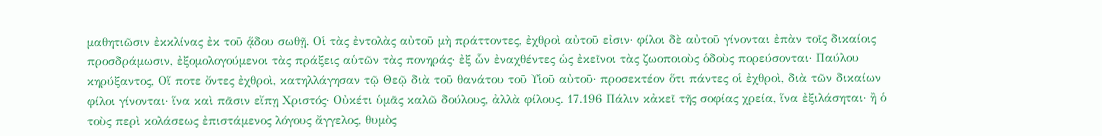μαθητιῶσιν ἐκκλίνας ἐκ τοῦ ᾅδου σωθῇ. Οἱ τὰς ἐντολὰς αὐτοῦ μὴ πράττοντες, ἐχθροὶ αὐτοῦ εἰσιν· φίλοι δὲ αὐτοῦ γίνονται ἐπὰν τοῖς δικαίοις προσδράμωσιν, ἐξομολογούμενοι τὰς πράξεις αὑτῶν τὰς πονηράς· ἐξ ὧν ἐναχθέντες ὡς ἐκεῖνοι τὰς ζωοποιοὺς ὁδοὺς πορεύσονται· Παύλου κηρύξαντος, Οἵ ποτε ὄντες ἐχθροὶ, κατηλλάγησαν τῷ Θεῷ διὰ τοῦ θανάτου τοῦ Υἱοῦ αὐτοῦ· προσεκτέον ὅτι πάντες οἱ ἐχθροὶ, διὰ τῶν δικαίων φίλοι γίνονται· ἵνα καὶ πᾶσιν εἴπῃ Χριστός· Οὐκέτι ὑμᾶς καλῶ δούλους, ἀλλὰ φίλους. 17.196 Πάλιν κἀκεῖ τῆς σοφίας χρεία, ἵνα ἐξιλάσηται· ἢ ὁ τοὺς περὶ κολάσεως ἐπιστάμενος λόγους ἄγγελος, θυμὸς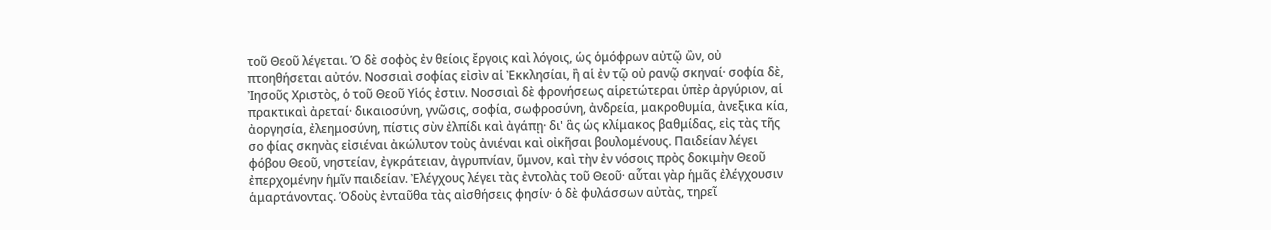τοῦ Θεοῦ λέγεται. Ὁ δὲ σοφὸς ἐν θείοις ἔργοις καὶ λόγοις, ὡς ὁμόφρων αὐτῷ ὢν, οὐ πτοηθήσεται αὐτόν. Νοσσιαὶ σοφίας εἰσὶν αἱ Ἐκκλησίαι, ἢ αἱ ἐν τῷ οὐ ρανῷ σκηναί· σοφία δὲ, Ἰησοῦς Χριστὸς, ὁ τοῦ Θεοῦ Υἱός ἐστιν. Νοσσιαὶ δὲ φρονήσεως αἱρετώτεραι ὑπὲρ ἀργύριον, αἱ πρακτικαὶ ἀρεταί· δικαιοσύνη, γνῶσις, σοφία, σωφροσύνη, ἀνδρεία, μακροθυμία, ἀνεξικα κία, ἀοργησία, ἐλεημοσύνη, πίστις σὺν ἐλπίδι καὶ ἀγάπῃ· δι' ἃς ὡς κλίμακος βαθμίδας, εἰς τὰς τῆς σο φίας σκηνὰς εἰσιέναι ἀκώλυτον τοὺς ἀνιέναι καὶ οἰκῆσαι βουλομένους. Παιδείαν λέγει φόβου Θεοῦ, νηστείαν, ἐγκράτειαν, ἀγρυπνίαν, ὕμνον, καὶ τὴν ἐν νόσοις πρὸς δοκιμὴν Θεοῦ ἐπερχομένην ἡμῖν παιδείαν. Ἐλέγχους λέγει τὰς ἐντολὰς τοῦ Θεοῦ· αὗται γὰρ ἡμᾶς ἐλέγχουσιν ἁμαρτάνοντας. Ὁδοὺς ἐνταῦθα τὰς αἰσθήσεις φησίν· ὁ δὲ φυλάσσων αὐτὰς, τηρεῖ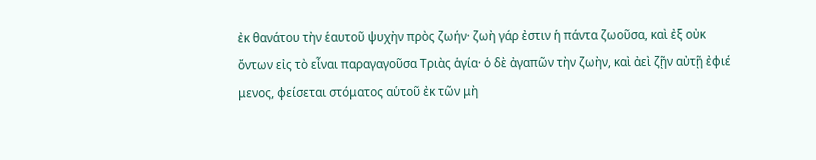ἐκ θανάτου τὴν ἑαυτοῦ ψυχὴν πρὸς ζωήν· ζωὴ γάρ ἐστιν ἡ πάντα ζωοῦσα, καὶ ἐξ οὐκ ὄντων εἰς τὸ εἶναι παραγαγοῦσα Τριὰς ἁγία· ὁ δὲ ἀγαπῶν τὴν ζωὴν, καὶ ἀεὶ ζῇν αὐτῇ ἐφιέ μενος, φείσεται στόματος αὑτοῦ ἐκ τῶν μὴ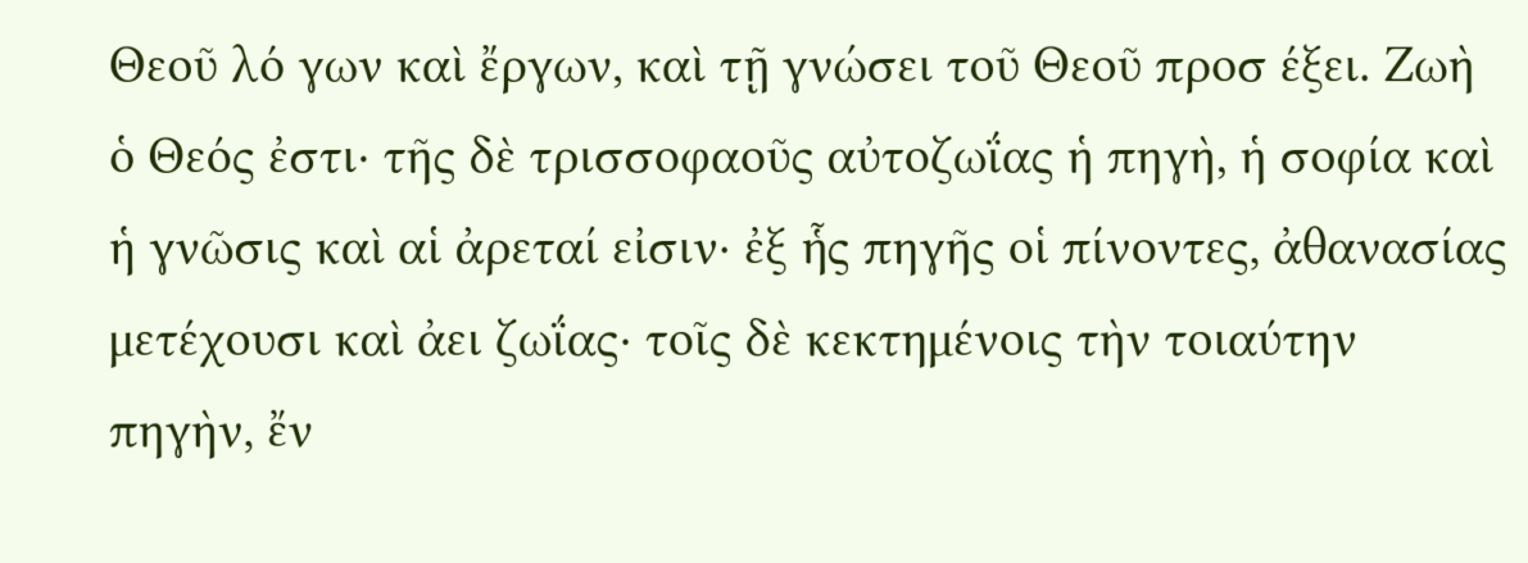Θεοῦ λό γων καὶ ἔργων, καὶ τῇ γνώσει τοῦ Θεοῦ προσ έξει. Ζωὴ ὁ Θεός ἐστι· τῆς δὲ τρισσοφαοῦς αὐτοζωΐας ἡ πηγὴ, ἡ σοφία καὶ ἡ γνῶσις καὶ αἱ ἀρεταί εἰσιν· ἐξ ἧς πηγῆς οἱ πίνοντες, ἀθανασίας μετέχουσι καὶ ἀει ζωΐας· τοῖς δὲ κεκτημένοις τὴν τοιαύτην πηγὴν, ἔν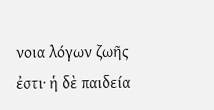νοια λόγων ζωῆς ἐστι· ἡ δὲ παιδεία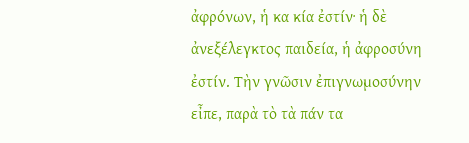ἀφρόνων, ἡ κα κία ἐστίν· ἡ δὲ ἀνεξέλεγκτος παιδεία, ἡ ἀφροσύνη ἐστίν. Τὴν γνῶσιν ἐπιγνωμοσύνην εἶπε, παρὰ τὸ τὰ πάν τα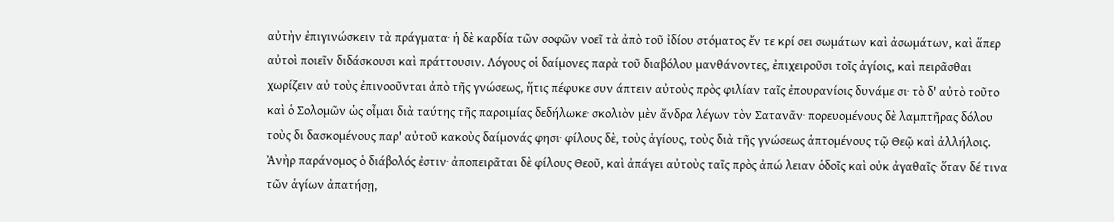αὐτὴν ἐπιγινώσκειν τὰ πράγματα· ἡ δὲ καρδία τῶν σοφῶν νοεῖ τὰ ἀπὸ τοῦ ἰδίου στόματος ἔν τε κρί σει σωμάτων καὶ ἀσωμάτων, καὶ ἅπερ αὐτοὶ ποιεῖν διδάσκουσι καὶ πράττουσιν. Λόγους οἱ δαίμονες παρὰ τοῦ διαβόλου μανθάνοντες, ἐπιχειροῦσι τοῖς ἁγίοις, καὶ πειρᾶσθαι χωρίζειν αὐ τοὺς ἐπινοοῦνται ἀπὸ τῆς γνώσεως, ἥτις πέφυκε συν άπτειν αὐτοὺς πρὸς φιλίαν ταῖς ἐπουρανίοις δυνάμε σι· τὸ δ' αὐτὸ τοῦτο καὶ ὁ Σολομῶν ὡς οἶμαι διὰ ταύτης τῆς παροιμίας δεδήλωκε· σκολιὸν μὲν ἄνδρα λέγων τὸν Σατανᾶν· πορευομένους δὲ λαμπτῆρας δόλου τοὺς δι δασκομένους παρ' αὐτοῦ κακοὺς δαίμονάς φησι· φίλους δὲ, τοὺς ἁγίους, τοὺς διὰ τῆς γνώσεως ἁπτομένους τῷ Θεῷ καὶ ἀλλήλοις. Ἀνὴρ παράνομος ὁ διάβολός ἐστιν· ἀποπειρᾶται δὲ φίλους Θεοῦ, καὶ ἀπάγει αὐτοὺς ταῖς πρὸς ἀπώ λειαν ὁδοῖς καὶ οὐκ ἀγαθαῖς· ὅταν δέ τινα τῶν ἁγίων ἀπατήσῃ,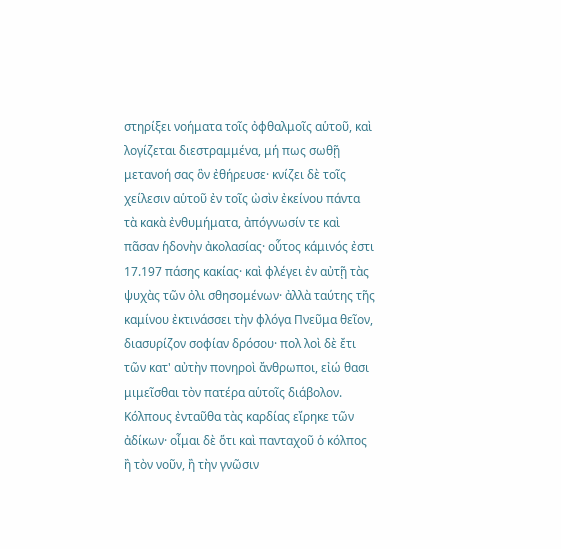στηρίξει νοήματα τοῖς ὀφθαλμοῖς αὑτοῦ, καὶ λογίζεται διεστραμμένα, μή πως σωθῇ μετανοή σας ὃν ἐθήρευσε· κνίζει δὲ τοῖς χείλεσιν αὑτοῦ ἐν τοῖς ὠσὶν ἐκείνου πάντα τὰ κακὰ ἐνθυμήματα, ἀπόγνωσίν τε καὶ πᾶσαν ἡδονὴν ἀκολασίας· οὗτος κάμινός ἐστι 17.197 πάσης κακίας· καὶ φλέγει ἐν αὐτῇ τὰς ψυχὰς τῶν ὀλι σθησομένων· ἀλλὰ ταύτης τῆς καμίνου ἐκτινάσσει τὴν φλόγα Πνεῦμα θεῖον, διασυρίζον σοφίαν δρόσου· πολ λοὶ δὲ ἔτι τῶν κατ' αὐτὴν πονηροὶ ἄνθρωποι, εἰώ θασι μιμεῖσθαι τὸν πατέρα αὑτοῖς διάβολον. Κόλπους ἐνταῦθα τὰς καρδίας εἴρηκε τῶν ἀδίκων· οἶμαι δὲ ὅτι καὶ πανταχοῦ ὁ κόλπος ἢ τὸν νοῦν, ἢ τὴν γνῶσιν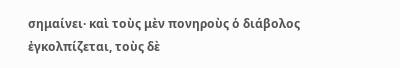σημαίνει· καὶ τοὺς μὲν πονηροὺς ὁ διάβολος ἐγκολπίζεται, τοὺς δὲ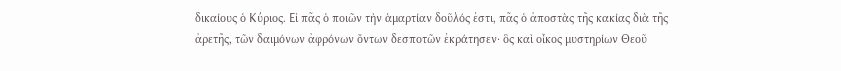δικαίους ὁ Κύριος. Εἰ πᾶς ὁ ποιῶν τὴν ἁμαρτίαν δοῦλός ἐστι, πᾶς ὁ ἀποστὰς τῆς κακίας διὰ τῆς ἀρετῆς, τῶν δαιμόνων ἀφρόνων ὄντων δεσποτῶν ἐκράτησεν· ὃς καὶ οἶκος μυστηρίων Θεοῦ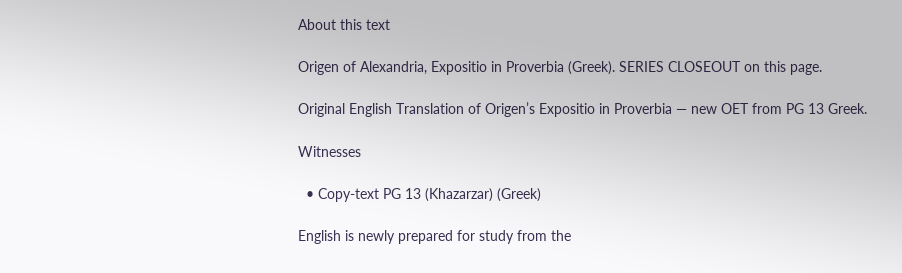About this text

Origen of Alexandria, Expositio in Proverbia (Greek). SERIES CLOSEOUT on this page.

Original English Translation of Origen’s Expositio in Proverbia — new OET from PG 13 Greek.

Witnesses

  • Copy-text PG 13 (Khazarzar) (Greek)

English is newly prepared for study from the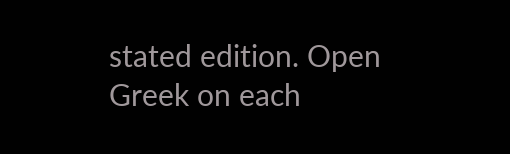stated edition. Open Greek on each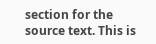section for the source text. This is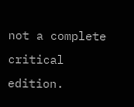not a complete critical edition.